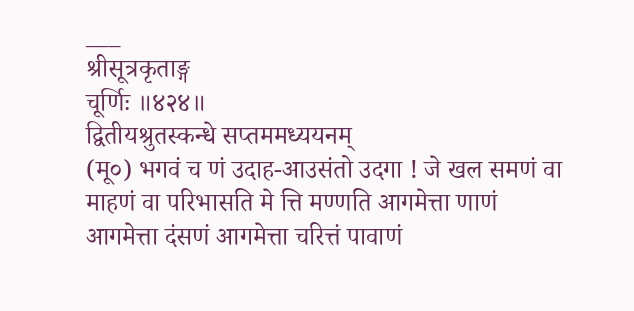___
श्रीसूत्रकृताङ्ग
चूर्णिः ॥४२४॥
द्वितीयश्रुतस्कन्धे सप्तममध्ययनम्
(मू०) भगवं च णं उदाह-आउसंतो उदगा ! जे खल समणं वा माहणं वा परिभासति मे त्ति मण्णति आगमेत्ता णाणं आगमेत्ता दंसणं आगमेत्ता चरित्तं पावाणं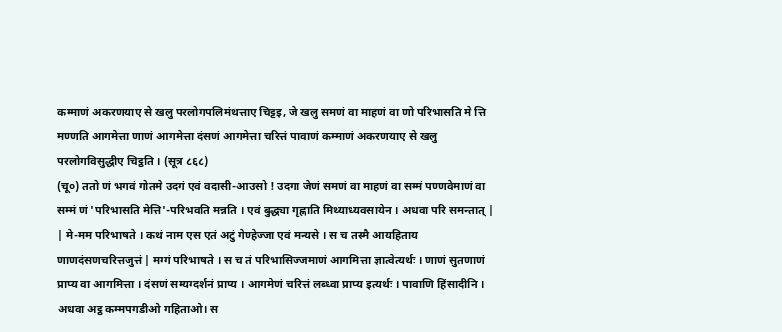कम्माणं अकरणयाए से खलु परलोगपलिमंथत्ताए चिट्टइ, जे खलु समणं वा माहणं वा णो परिभासति मे त्ति मण्णति आगमेत्ता णाणं आगमेत्ता दंसणं आगमेत्ता चरित्तं पावाणं कम्माणं अकरणयाए से खलु परलोगविसुद्धीए चिट्ठति । (सूत्र ८६८)
(चू०) ततो णं भगवं गोतमे उदगं एवं वदासी-आउसो ! उदगा जेणं समणं वा माहणं वा सम्मं पण्णवेमाणं वा सम्मं णं 'परिभासति मेत्ति'-परिभवति मन्नति । एवं बुद्ध्या गृह्णाति मिथ्याध्यवसायेन । अधवा परि समन्तात् | | मे-मम परिभाषते । कथं नाम एस एतं अटुं गेण्हेज्जा एवं मन्यसे । स च तस्मै आयहिताय णाणदंसणचरित्तजुत्तं | मग्गं परिभाषते । स च तं परिभासिज्जमाणं आगमित्ता ज्ञात्वेत्यर्थः । णाणं सुतणाणं प्राप्य वा आगमित्ता । दंसणं सम्यग्दर्शनं प्राप्य । आगमेणं चरित्तं लब्ध्वा प्राप्य इत्यर्थः । पावाणि हिंसादीनि । अधवा अट्ठ कम्मपगडीओ गहिताओ। स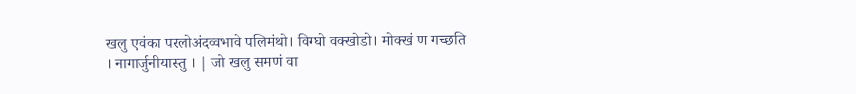खलु एवंका परलोअंदव्वभावे पलिमंथो। विग्घो वक्खोडो। मोक्खं ण गच्छति । नागार्जुनीयास्तु । | जो खलु समणं वा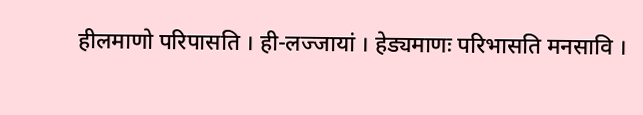हीलमाणो परिपासति । ही-लज्जायां । हेड्यमाणः परिभासति मनसावि ।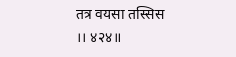तत्र वयसा तस्सिस
।। ४२४॥